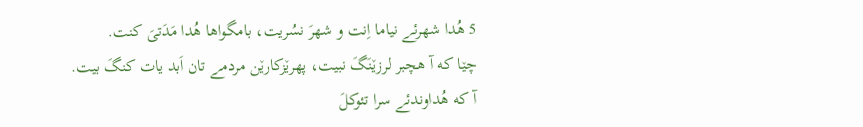5 هُدا شهرئے نیاما اِنت و شهرَ نسُریت، بامگواها هُدا مَدَتیَ کنت.
چێا که آ هچبر لرزێنَگَ نبیت، پهرێزکارێن مردمے تان اَبد یات کنگَ بیت.
آ که هُداوندئے سرا تئوکلَ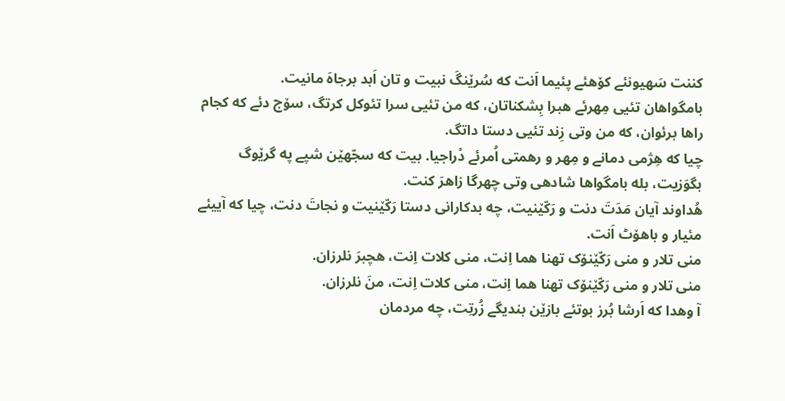کننت سَهیونئے کۆهئے پئیما اَنت که سُرێنگَ نبیت و تان اَبد برجاهَ مانیت.
بامگواهان تئیی مِهرئے هبرا بِشکناتان، که من تئیی سرا تئوکل کرتگ، سۆج دئے که کجام راها برئوان، که من وتی زِند تئیی دستا داتگ.
چیا که هِژمی دمانے و مِهر و رهمتی اُمرئے دْراجیا. بیت که سجّهێن شپے په گرێوگ بگوَزیت، بله بامگواها شادهی وتی چهرگا زاهرَ کنت.
هُداوند آیان مَدَتَ دنت و رَکّێنیت، چه بدکارانی دستا رَکّێنیت و نجاتَ دنت، چیا که آییئے مئیار و باهۆٹ اَنت.
منی تلار و منی رَکّێنۆک تهنا هما اِنت، منی کلات اِنت، هچبرَ نلرزان.
منی تلار و منی رَکّێنۆک تهنا هما اِنت، منی کلات اِنت، منَ نلرزان.
آ وهدا که اَرشا بُرز بوتئے بازێن بندیگے زُرتِت، چه مردمان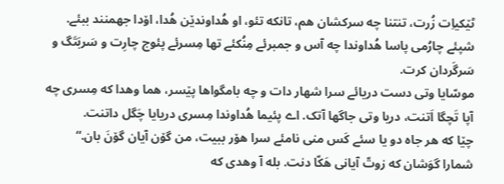ٹێکیاِت زُرت، تنتنا چه سرکشان هم، تانکه تئو، او هُداوندێن هُدا، اۆدا جهمنند ببئے.
شپئے چارُمی پاسا هُداوندا چه آس و جمبرئے مِنُکئے تها مِسرئے پئوج چارِت و سَربَتَگ و سَرگَردان کرت.
موسّایا وتی دست دریائے سرا شهار دات و چه بامگواها پێسر، هما وهدا که مِسری چه آپا تَچگا اَتنت، دریا وتی جاگها آتک. اے پئیما هُداوندا مِسری دریایا چَگل داتنت.
چێا که هر جاه دو یا سئے کَس منی نامئے سرا هۆر ببیت، من گۆن آیان گۆنَ بان.“
شمارا گوَشان که زوتّ آیانی هَکّا دنت. بله آ وهدی که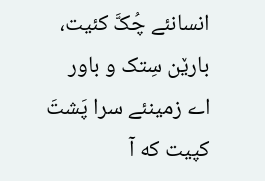انسانئے چُکَّ کئیت، بارێن سِتک و باور اے زمینئے سرا پَشتَ کپیت که آ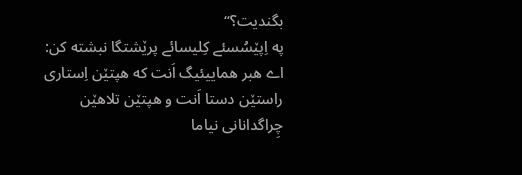بگندیت؟“
په اِپێسُسئے کِلیسائے پرێشتگا نبشته کن: اے هبر هماییئیگ اَنت که هپتێن اِستاری راستێن دستا اَنت و هپتێن تلاهێن چِراگدانانی نیاما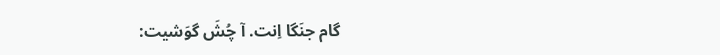گام جنَگا اِنت. آ چُشَ گوَشیت: